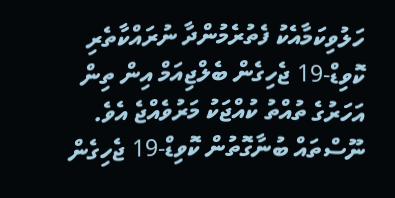ހަލުވިކަމާއެކު ފެތުރެމުންދާ ނުރައްކާތެރި ކޮވިޑް-19 ޖެހިގެން ބެލްޖިއަމް އިން ތިން އަހަރުގެ ތުއްތު ކުއްޖަކު މަރުވެއްޖެ އެވެ.
ނޫސްތައް ބުނާގޮތުން ކޮވިޑް-19 ޖެހިގެން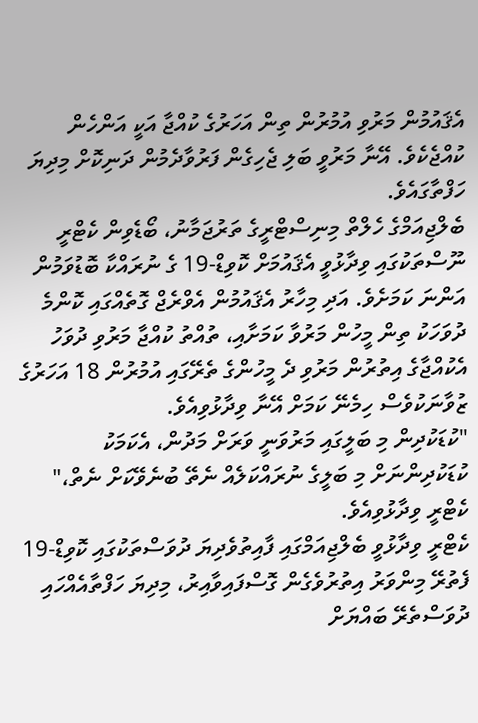އެޤައުމުން މަރުވި އުމުރުން ތިން އަހަރުގެ ކުއްޖާ އަކީ އަންހެން ކުއްޖެކެވެ. އޭނާ މަރުވީ ބަލި ޖެހިގެން ފަރުވާދެމުން ދަނިކޮށް މިދިޔަ ހަފްތާގައެވެ.
ބެލްޖިއަމްގެ ހެލްތް މިނިސްޓްރީގެ ތަރުޖަމާނު، ބޯޑެވިން ކެޓްރީ ނޫސްތަކުގައި ވިދާޅުވީ އެޤައުމަށް ކޮވިޑް-19 ގެ ނުރައްކާ ބޮޑުވަމުން އަންނަ ކަމަށެވެ. އަދި މިހާރު އެޤައުމުން އެވްރެޖް ގޮތެއްގައި ކޮންމެ ދުވަހަކު ތިން މީހުން މަރުވާ ކަމަށާއި، ތުއްތު ކުއްޖާ މަރުވި ދުވަހު އެކުއްޖާގެ އިތުރުން މަރުވި ދެ މީހުންގެ ތެރޭގައި އުމުރުން 18 އަހަރުގެ ޒުވާނަކުވެސް ހިމެނޭ ކަމަށް އޭނާ ވިދާޅުވިއެވެ.
"ކުޑަކުދިން މި ބަލީގައި މަރުވަނީ ވަރަށް މަދުން، އެކަމަކު ކުޑަކުދިންނަށް މި ބަލީގެ ނުރައްކަލެއް ނެތޭ ބުނެވޭކަށް ނެތް،" ކެޓްރީ ވިދާޅުވިއެވެ.
ކެޓްރީ ވިދާޅުވީ ބެލްޖިއަމްގައި ފާއިތުވެދިޔަ ދުވަސްތަކުގައި ކޮވިޑް-19 ފެތުރޭ މިންވަރު އިތުރުވެގެން ގޮސްފައިވާއިރު، މިދިޔަ ހަފްތާއެއްހައި ދުވަސްތެރޭ ބައްޔަށް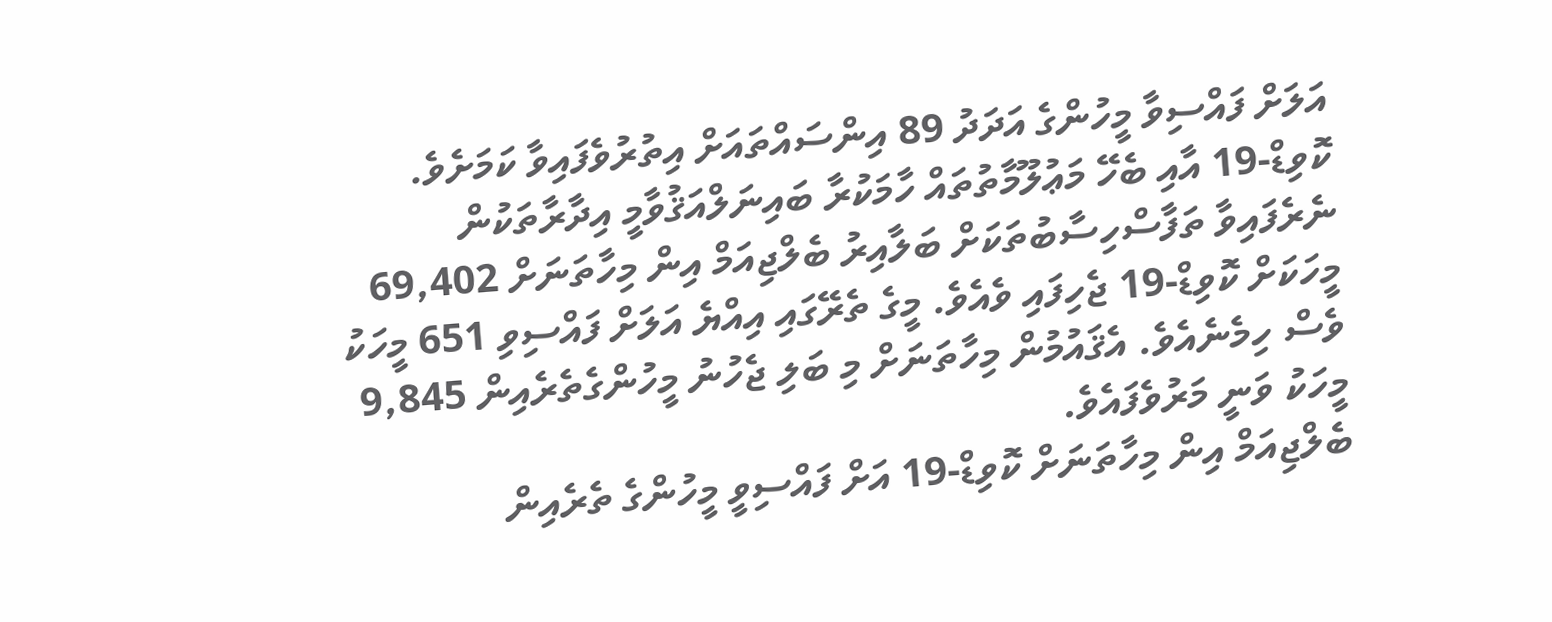އަލަށް ފައްސިވާ މީހުންގެ އަދަދު 89 އިންސައްތައަށް އިތުރުވެފައިވާ ކަމަށެވެ.
ކޮވިޑް-19 އާއި ބެހޭ މަޢުލޫމާތުތައް ހާމަކުރާ ބައިނަލްއަޤުވާމީ އިދާރާތަކުން ނެރެފައިވާ ތަފާސްހިސާބުތަކަށް ބަލާއިރު ބެލްޖިއަމް އިން މިހާތަނަށް 69,402 މީހަކަށް ކޮވިޑް-19 ޖެހިފައި ވެއެވެ. މީގެ ތެރޭގައި އިއްޔެ އަލަށް ފައްސިވި 651 މީހަކު ވެސް ހިމެނެއެވެ. އެޤައުމުން މިހާތަނަށް މި ބަލި ޖެހުނު މީހުންގެތެރެއިން 9,845 މީހަކު ވަނީ މަރުވެފައެވެ.
ބެލްޖިއަމް އިން މިހާތަނަށް ކޮވިޑް-19 އަށް ފައްސިވީ މީހުންގެ ތެރެއިން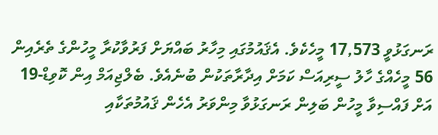ރަނގަޅުވީ 17,573 މީހެކެވެ. އެޤައުމުގައި މިހާރު ބައްޔަށް ފަރުވާކުރާ މީހުންގެ ތެރެއިން 56 މީހެއްގެ ހާލު ސީރިއަސް ކަމަށް އިދާރާތަކުން ބުނެއެވެ. ބެލްޖިއަމް އިން ކޮވިޑް-19 އަށް ފައްސިވާ މީހުން ބަލިން ރަނގަޅުވާ މިންވަރު އެހެން ޤައުމުތަކާއި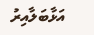އަޅާބަލާއިރު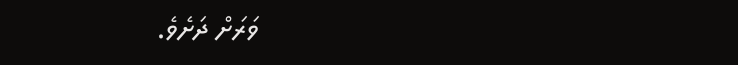ވަރަށް ދަށެވެ.